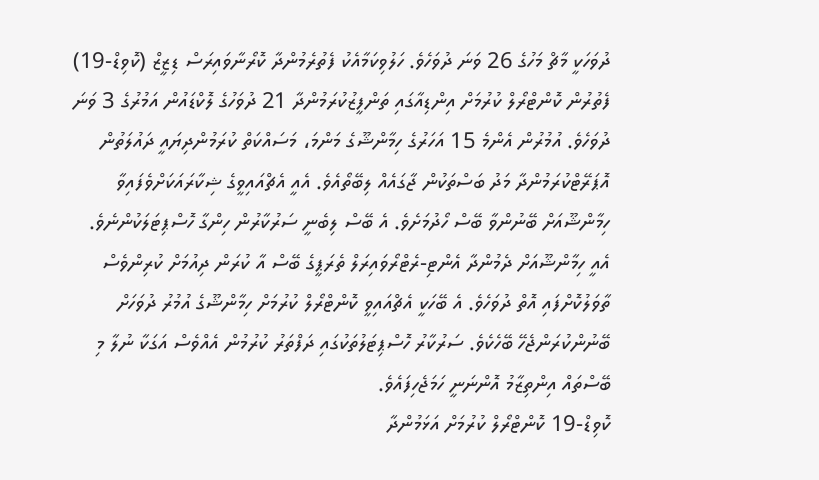ދުވަހަކީ މާޗް މަހުގެ 26 ވަނަ ދުވަހެވެ. ހަލުވިކަމާއެކު ފެތުރެމުންދާ ކޮރޯނާވައިރަސް ޑިޒީޒް (ކޮވިޑް-19) ފެތުރުން ކޮންޓްރޯލް ކުރުމަށް އިންޑިއާގައި ތަންފީޒުކުރަމުންދާ 21 ދުވަހުގެ ލޮކްޑައުން އަމުރުގެ 3 ވަނަ ދުވަހެވެ. އުމުރުން އެންމެ 15 އަހަރުގެ ހިމާންޝޫގެ މަންމަ، މަސައްކަތް ކުރަމުންދިޔައީ ދައުލަތުން އޮޕަރޭޓްކުރަމުންދާ މަދު ބަސްތަކުން ޖާގައެއް ލިބޭތޯއެވެ. އެއީ އެޗްއައިވީގެ ޝިކާރައަކަށްވެފައިވާ ހިމާންޝޫއަށް ބޭނުންވާ ބޭސް ހޯދުމަށެވެ. އެ ބޭސް ލިބެނީ ސަރުކާރުން ހިންގާ ހޮސްޕިޓަލަކުންނެވެ.
އެއީ ހިމާންޝޫއަށް ދެމުންދާ އެންޓި-ރެޓްރޯވައިރަލް ތެރަޕީގެ ބޭސް އާ ކުރަން ދިއުމަށް ކުރިންވެސް ތާވަލުކޮށްފައި އޮތް ދުވަހެވެ. އެ ބޭހަކީ އެޗްއައިވީ ކޮންޓްރޯލް ކުރުމަށް ހިމާންޝޫގެ އުމުރު ދުވަހަށް ބޭނުންކުރަންޖެހޭ ބޭހެކެވެ. ސަރުކާރު ހޮސްޕިޓަލުތަކުގައި ދަފްތަރު ކުރުމުން އެއްވެސް އަގަކާ ނުލާ މި ބޭސްތައް އިންތިޒާމު އޮންނަނީ ހަމަޖެހިފައެވެ.
ކޮވިޑް-19 ކޮންޓްރޯލް ކުރުމަށް އަޅަމުންދާ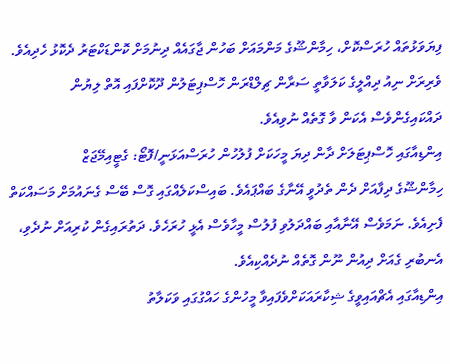ފިޔަވަޅުތައް ހުރަސްކޮށް، ހިމާންޝޫގެ މަންމައަށް ބަހުން ޖާގައެއް ދިނުމަށް ކޮންޑަކްޓަރު ދެކޮޅު ހެދިއެވެ. ވެރިރަށް ނިއު ދިއްލީގެ ކަލަވާތީ ސަރާން ޗިލްޑްރަން ހޮސްޕިޓަލުން ދޫކޮށްފައި އޮތް ލިޔުން ދައްކައިގެންވެސް އެކަން ވާ ގޮތެއް ނުވިއެވެ.
އިންޑިއާގައި ހޮސްޕިޓަލަށް ދާން ދިޔަ މީހަކަށް ފުލުހުން ހުރަސްއަޅަނީ/ފޮޓޯ: ގެޓީއިމޭޖަޒް
ހިމާންޝޫގެ ދިފާއަށް ދެން ތެދުވީ އޭނާގެ ބައްޕައެވެ. ބައިސްކަލެއްގައި ގޮސް ބޭސް ގެނައުމަށް މަސައްކަތް ފެށިއެވެ. ނަމަވެސް އޭނާއާއި ބައްދަލުވި ފުލުސް މީހާވެސް އެޅީ ހުރަހެވެ. ދަތުރައިގެން ކުރިއަށް ނުދެވި، އެނބުރި ގެއަށް ދިއުން ނޫން ގޮތެއް ނުދެއްކިއެވެ.
އިންޑިއާގައި އެޗްއައިވީގެ ޝިކާރައަކަށްވެފައިވާ މީހުންގެ ހައްގުގައި ވަކަލާތު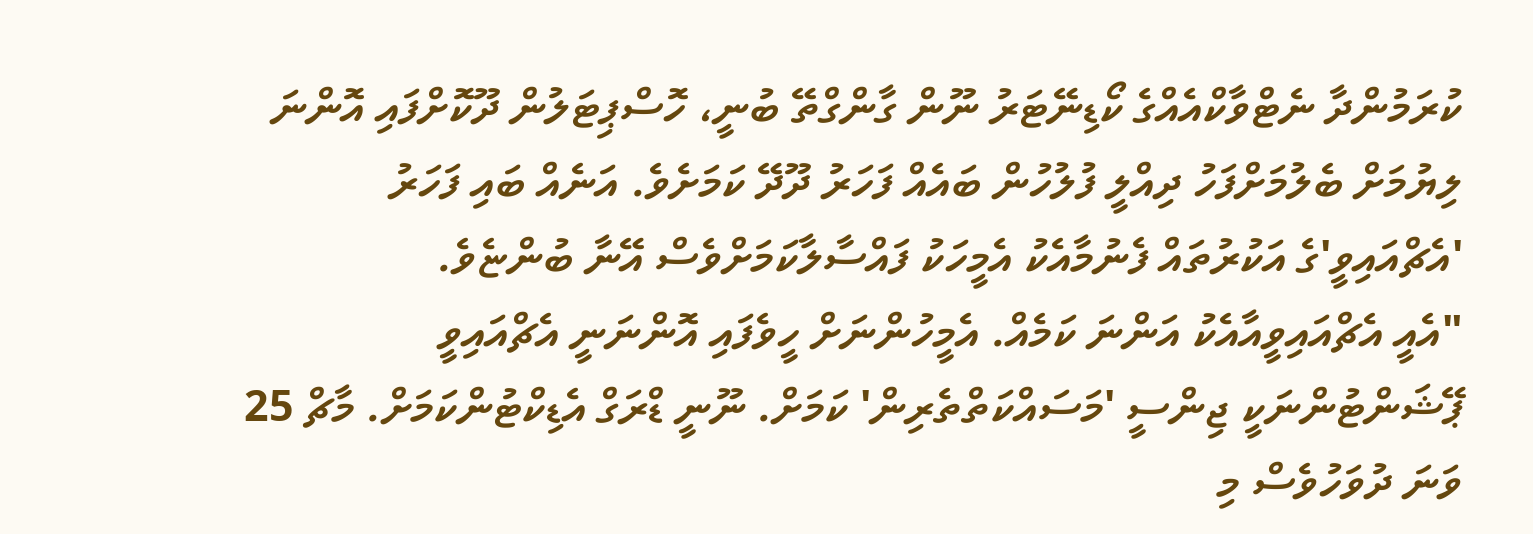ކުރަމުންދާ ނެޓްވާކްއެއްގެ ކޯޑިނޭޓަރު ނޫން ގާންގްތޭ ބުނީ، ހޮސްޕިޓަލުން ދޫކޮށްފައި އޮންނަ ލިޔުމަށް ބެލުމަށްފަހު ދިއްލީ ފުލުހުން ބައެއް ފަހަރު ދޫދޭ ކަމަށެވެ. އަނެއް ބައި ފަހަރު 'އެޗްއައިވީ'ގެ އަކުރުތައް ފެނުމާއެކު އެމީހަކު ފައްސާލާކަމަށްވެސް އޭނާ ބުންޏެވެ.
"އެއީ އެޗްއައިވީއާއެކު އަންނަ ކަމެއް. އެމީހުންނަށް ހީވެފައި އޮންނަނީ އެޗްއައިވީ ޕޭޝަންޓުންނަކީ ޖިންސީ 'މަސައްކަތްތެރިން' ކަމަށް. ނޫނީ ޑްރަގް އެޑިކްޓުންކަމަށް. މާޗް 25 ވަނަ ދުވަހުވެސް މި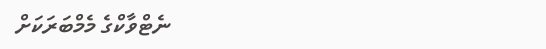ނެޓްވާކްގެ މެމްބަރަކަށް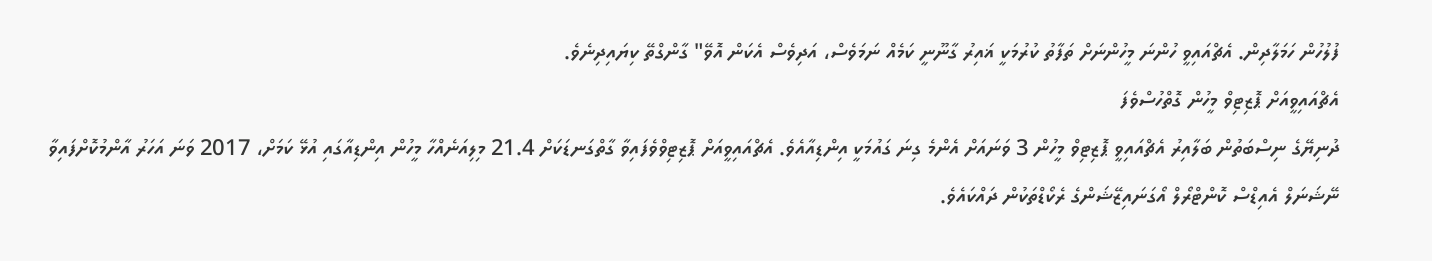ފުލުހުން ހަމަލާދިން. އެޗްއައިވީ ހުންނަ މީހުންނަށް ތަފާތު ކުރުމަކީ ޣައިރު ގާނޫނީ ކަމެއް ނަމަވެސް، އަދިވެސް އެކަން އޮވޭ" ގާންގްތޭ ކިޔައިދިނެވެ.
އެޗްއައިވީއަށް ޕޮޒިޓިވް މީހުން ގޮތްހުސްވެފަ
ދުނިޔޭގެ ނިސްބަތުން ބަލާއިރު އެޗްއައިވީ ޕޮޒިޓިވް މީހުން 3 ވަނައަށް އެންމެ ގިނަ ގައުމަކީ އިންޑިއާއެވެ. އެޗްއައިވީއަށް ޕޮޒިޓިވްވެފައިވާ ގާތްގަނޑަކަށް 21.4 މިލިއަނެއްހާ މީހުން އިންޑިއާގައި އުޅޭ ކަމަށް، 2017 ވަނަ އަހަރު އާންމުކޮށްފައިވާ ނޭޝަނަލް އެއިޑްސް ކޮންޓްރޯލް އޯގަނައިޒޭޝަންގެ ރެކޯޑްތަކުން ދައްކައެވެ.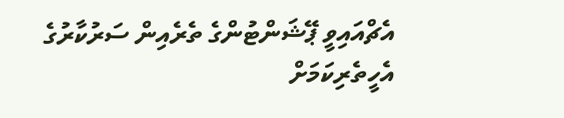އެޗްއައިވީ ޕޭޝަންޓުންގެ ތެރެއިން ސަރުކާރުގެ އެހީތެރިކަމަށް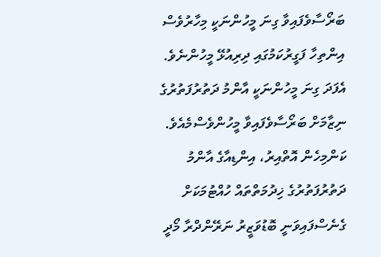ބަރޯސާވެފައިވާ ގިނަ މީހުންނަކީ މިހާރުވެސް އިންތިހާ ފަގީރުކަމުގައި ދިރިއުޅޭ މީހުންނެވެ. އެފަދަ ގިނަ މީހުންނަކީ އާންމު ދަތުރުފަތުރުގެ ނިޒާމަށް ބަރޯސާވެފައިވާ މީހުންވެސްމެއެވެ.
ކަންމިހެން އޮތްއިރު، އިންޑިއާގެ އާންމު ދަތުރުފަތުރުގެ ޚިދުމަތްތައް ހުއްޓުމަކަށް ގެނެސްފައިވަނީ ބޮޑުވަޒީރު ނަރޭންދްރާ މޯދީ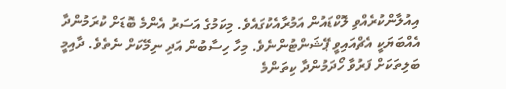އިއުލާންކުރެއްވި ލޮކްޑައުން އަމުރާއެކުގައެވެ. މިކަމުގެ އަސަރު އެންމެ ބޮޑަށް ކުރަމުންދާ އެއްބަޔަކީ އެޗްއައިވީ ޕޭޝަންޓުންނެވެ. މިހާ ހިސާބުން އަދި ނިމޭކަށް ނެތެވެ. ދާއިމީ ބަލިތަކަށް ފަރުވާ ހޯދަމުންދާ ކިތަންމެ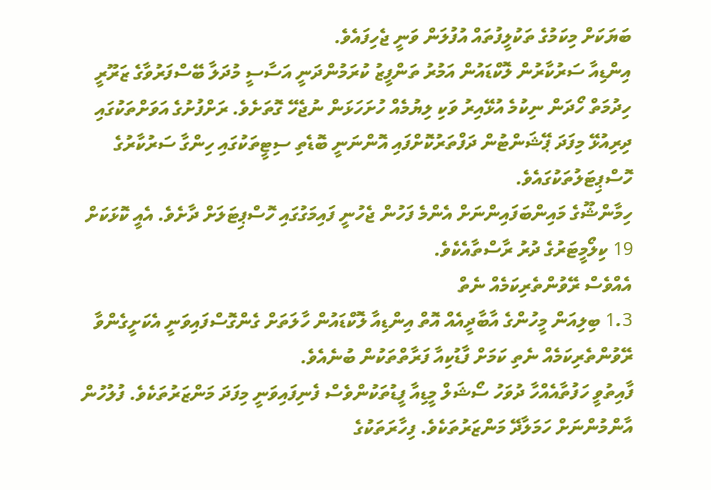ބަޔަކަށް މިކަމުގެ ތަކުލީފުތައް އުފުލަން ވަނީ ޖެހިފައެވެ.
އިންޑިއާ ސަރުކާރުން ލޮކްޑައުން އަމުރު ތަންފީޒު ކުރަމުންދަނީ އަސާސީ މުދަލާ ބޭސްފަރުވާގެ ޒަރޫރީ ހިދުމަތް ހޯދަން ނިކުމެ އުޅޭއިރު ވަކި ލިޔުމެއް ހުށަހަޅަން ނުޖެހޭ ގޮތަށެވެ. ރަށްފުށުގެ އަވަށްތަކުގައި ދިރިއުޅޭ މިފަދަ ޕޭޝަންޓުން ދަފްތަރުކޮށްފައި އޮންނަނީ ބޮޑެތި ސިޓީތަކުގައި ހިންގާ ސަރުކާރުގެ ހޮސްޕިޓަލުތަކުގައެވެ.
ހިމާންޝޫގެ މައިންބަފައިންނަށް އެންމެ ފަހުން ޖެހުނީ ފައިމަގުގައި ހޮސްޕިޓަލަށް ދާށެވެ. އެއީ ކޮޅަކަށް 19 ކިލޯމީޓަރުގެ ދުރު ރާސްތާއެކެވެ.
އެއްވެސް ރޭވުންތެރިކަމެއް ނެތް
1.3 ބިލިއަން މީހުންގެ އާބާދީއެއް އޮތް އިންޑިއާ ލޮކްޑައުން ހާލަތަށް ގެންގޮސްފައިވަނީ އެކަށީގެންވާ ރޭވުންތެރިކަމެއް ނެތި ކަމަށް ފާޑުކިއާ ފަރާތްތަކުން ބުނެއެވެ.
ފާއިތުވީ ހަފުތާއެއްހާ ދުވަހު ސޯޝަލް މީޑިއާ ފީޑުތަކުންވެސް ފެނިފައިވަނީ މިފަދަ މަންޒަރުތަކެވެ. ފުލުހުން އާންމުންނަށް ހަމަލާދޭ މަންޒަރުތަކެވެ. ފިހާރަތަކުގެ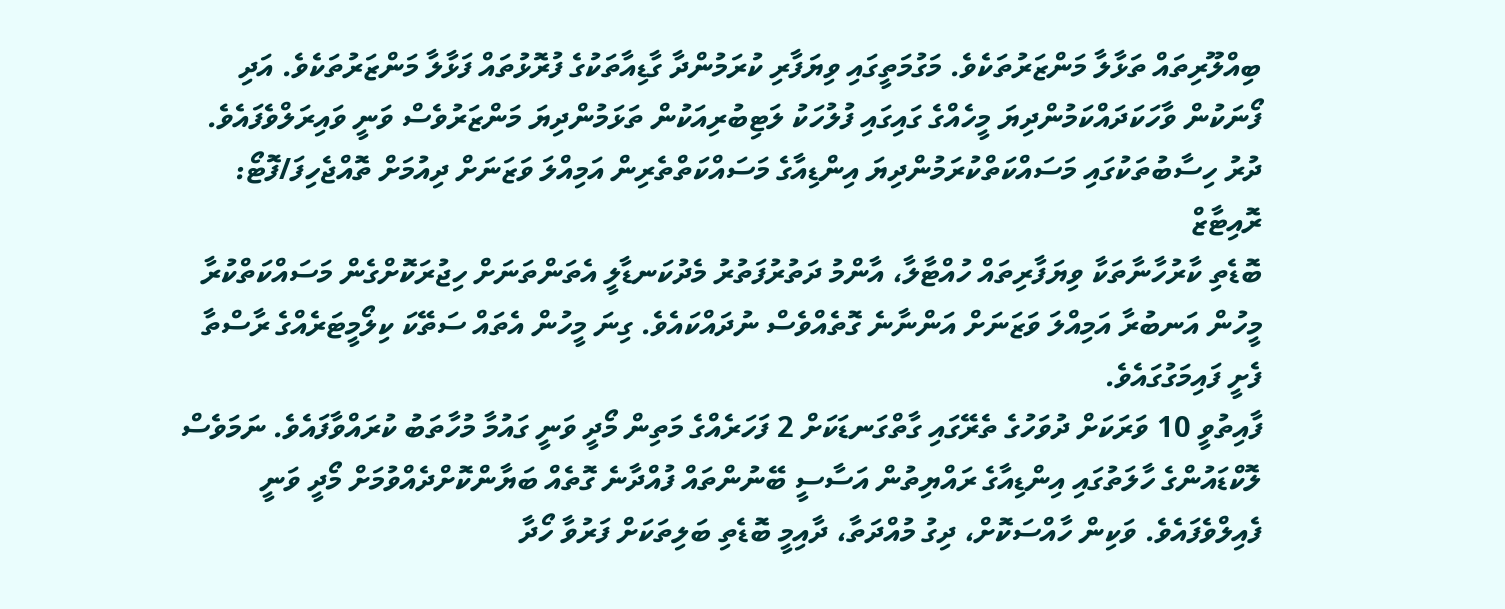ބިއްލޫރިތައް ތަޅާލާ މަންޒަރުތަކެވެ. މަގުމަތީގައި ވިޔަފާރި ކުރަމުންދާ ގާޑިއާތަކުގެ ފުރޮޅުތައް ފަޅާލާ މަންޒަރުތަކެވެ. އަދި ފޯނަކުން ވާހަކަދައްކަމުންދިޔަ މީހެއްގެ ގައިގައި ފުލުހަކު ލަޓިބުރިއަކުން ތަޅަމުންދިޔަ މަންޒަރުވެސް ވަނީ ވައިރަލްވެފައެވެ.
ދުރު ހިސާބުތަކުގައި މަސައްކަތްކުރަމުންދިޔަ އިންޑިއާގެ މަސައްކަތްތެރިން އަމިއްލަ ވަޒަނަށް ދިއުމަށް ތޮއްޖެހިފަ/ފޮޓޯ: ރޮއިޓާޒް
ބޮޑެތި ކާރުހާނާތަކާ ވިޔަފާރިތައް ހުއްޓާލާ، އާންމު ދަތުރުފަތުރު މެދުކަނޑާލީ އެތަންތަނަށް ހިޖުރަކޮށްގެން މަސައްކަތްކުރާ މީހުން އަނބުރާ އަމިއްލަ ވަޒަނަށް އަންނާނެ ގޮތެއްވެސް ނުދައްކައެވެ. ގިނަ މީހުން އެތައް ސަތޭކަ ކިލޯމީޓަރެއްގެ ރާސްތާ ފެށީ ފައިމަގުގައެވެ.
ފާއިތުވީ 10 ވަރަކަށް ދުވަހުގެ ތެރޭގައި ގާތްގަނޑަކަށް 2 ފަހަރެއްގެ މަތިން މޯދީ ވަނީ ގައުމާ މުހާތަބު ކުރައްވާފައެވެ. ނަމަވެސް ލޮކްޑައުންގެ ހާލަތުގައި އިންޑިއާގެ ރައްޔިތުން އަސާސީ ބޭނުންތައް ފުއްދާނެ ގޮތެއް ބަޔާންކޮށްދެއްވުމަށް މޯދީ ވަނީ ފެއިލްވެފައެވެ. ވަކިން ހާއްސަކޮށް، ދިގު މުއްދަތާ، ދާއިމީ ބޮޑެތި ބަލިތަކަށް ފަރުވާ ހޯދާ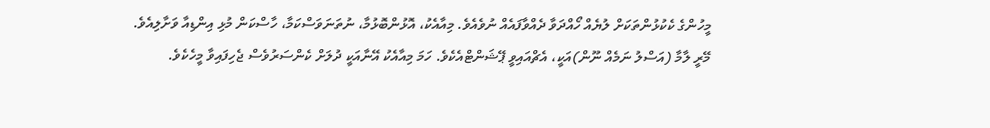މީހުންގެ ކެކުޅުންތަކަށް ލުޔެއް ހޯއްދަވާ ދެއްވާފައެއް ނުވެއެވެ. މިއާއެކު، އޮޅުންބޮޅުމާ، ނުތަނަވަސްކަމާ، ހާސްކަން މުޅި އިންޑިއާ ވަށާލިއެވެ.
މޭރީ ލާމާ (އަސްލު ނަމެއް ނޫން)އަކީ، އެޗްއައިވީ ޕޭޝަންޓްއެކެވެ. ހަމަ މިއާއެކު އޭނާއަކީ ދުލަށް ކެންސަރުވެސް ޖެހިފައިވާ މީހެކެވެ.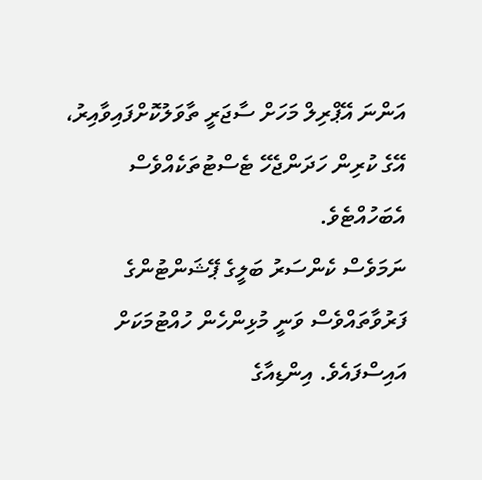އަންނަ އޭޕްރިލް މަހަށް ސާޖަރީ ތާވަލުކޮށްފައިވާއިރު، އޭގެ ކުރިން ހަދަންޖެހޭ ޓެސްޓުތަކެއްވެސް އެބަހުއްޓެވެ.
ނަމަވެސް ކެންސަރު ބަލީގެ ޕޭޝަންޓުންގެ ފަރުވާތައްވެސް ވަނީ މުޅިންހެން ހުއްޓުމަކަށް އައިސްފައެވެ. އިންޑިއާގެ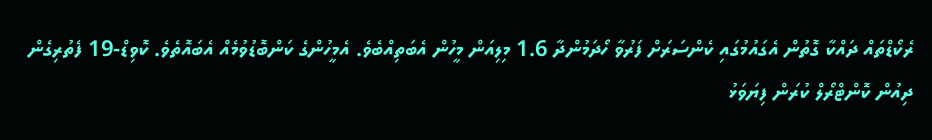ރެކޯޑްތައް ދައްކާ ގޮތުން އެގައުމުގައި ކެންސަރަށް ފަރުވާ ހޯދަމުންދާ 1.6 މިލިއަން މީހުން އެބަތިއްބެވެ. އެމީހުންގެ ކަންބޮޑުވުމެއް އެބައޮތެވެ. ކޮވިޑް-19 ފެތުރިގެން ދިއުން ކޮންޓްރޯލް ކުރަން ފިޔަވަޅު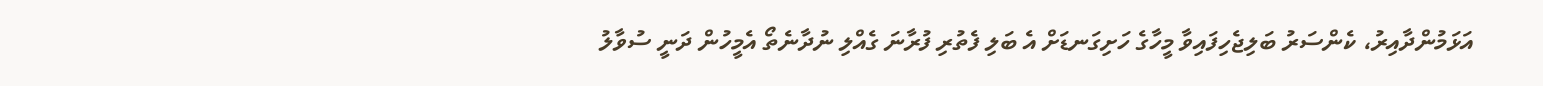އަޅަމުންދާއިރު، ކެންސަރު ބަލިޖެހިފައިވާ މީހާގެ ހަށިގަނޑަށް އެ ބަލި ފެތުރި ފުރާނަ ގެއްލި ނުދާނެތޯ އެމީހުން ދަނީ ސުވާލު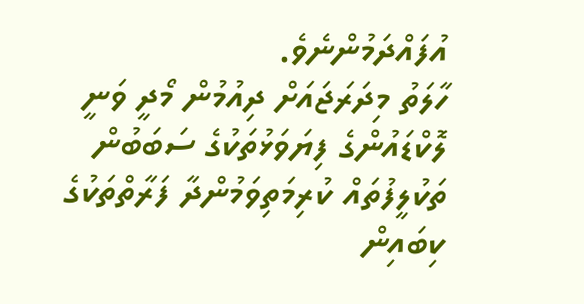އުފައްދަމުންނެވެ.
ހާލަތު މިދަރަޖައަށް ދިއުމުން މޯދީ ވަނީ ލޮކްޑައުންގެ ފިޔަވަޅުތަކުގެ ސަބަބުން ތަކުލީފުތައް ކުރިމަތިވަމުންދާ ފަރާތްތަކުގެ ކިބައިން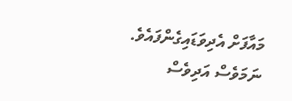މައާފަށް އެދިވަޑައިގެންފައެވެ. ނަމަވެސް އަދިވެސް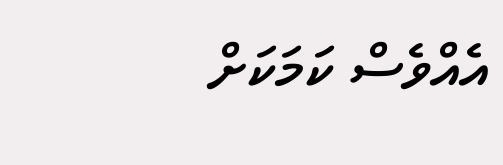އެއްވެސް ކަމަކަށް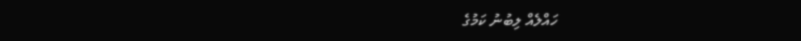ހައްލެއް ލިބުނު ކަމުގެ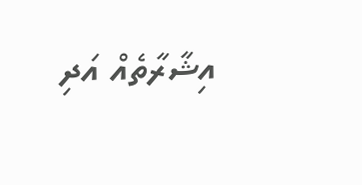އިޝާރާތެއް އަދި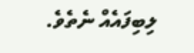ލިބިފައެއް ނެތެވެ.